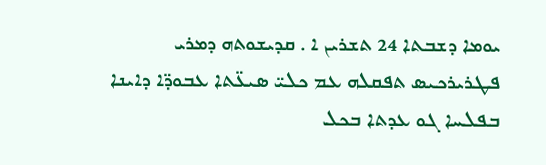ܝܘܡܐ ܕܫܒܬܐ 24 ܬܫܪܝܢ ܐ . ܩܕܝܫܘܬܗ ܕܡܪܝ ܦܛܪܝܪܟܝܤ ܬܦܩܠܗ ܥܡ ܟܠܝ̈ ܣܝܥ̈ܬܐ ܥܒܘܕ̈ܐ ܕܐܝܢܐ ܒܦܠܚܐ ܓܘ ܥܕܬܐ ܒܟܠ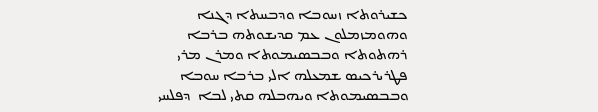ܟܫܝܪܘܬܐ ܙܚܘܒܐ ܘܕܒܚܬܐ ܕܓܢܐ ܘܗܘܡܙܡܠܘܢ ܥܡ ܩܕܝܫܘܬܗ ܒܪܒܐ ܪܗܬܘܬܐ ܘܒܒܣܝܡܘܬܐ ܘܡܪܢ ܡܪܝ ܦܛܪܝܪܟܝܤ ܫܡܥܠܗ ܐܠܝ ܒܪܒܐ ܚܘܒܐ ܘܒܒܣܝܡܘܬܐ ܘܝܗܒܠܗ ܩܬܝ ܠܒܐ  ܕܦܠܚܝ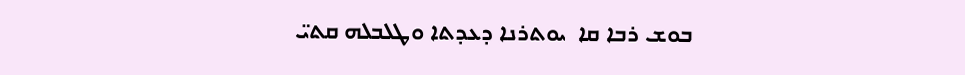ܒܘܫ ܪܒܐ ܩܐ  ܝܘܬܪܢܐ ܕܥܕܬܐ ܘܛܠܒܠܗ ܩܬܝ̈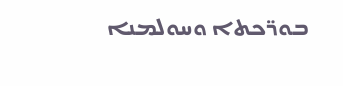ܒܘܪ̈ܟܬܐ ܘܚܘܠܡܢܐ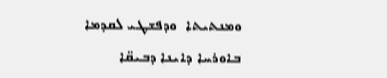ܘܡܢܬܝܬܐ  ܘܕܦܫܛܝ ܠܩܕܡܐ ܒܐܘܪܚܐ ܕܐܝܢܐ ܕܒܝܩ̈ܐ